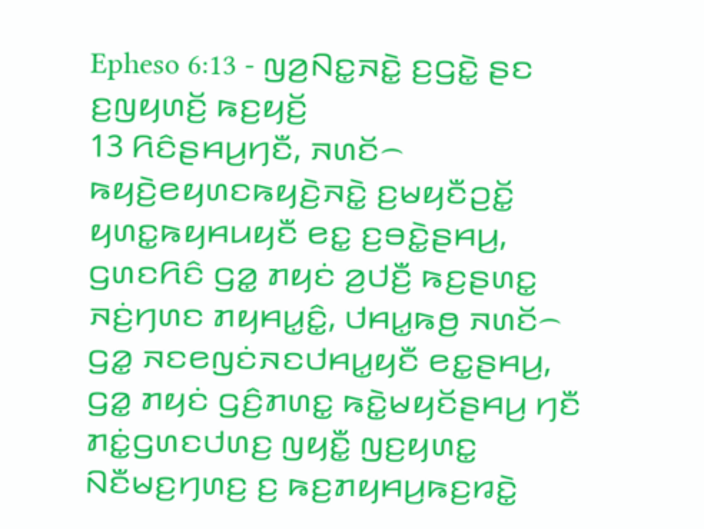Epheso 6:13 - ꤜꤤ꤬ꤡꤢ꤭ꤏꤢꤧ꤭ ꤢ꤬ꤞꤢꤧ꤭ ꤔꤢ ꤢ꤬ꤜꤟꤛꤢꤩ꤬ ꤒꤢ꤬ꤟꤢꤩ꤬
13 ꤖꤢꤨꤔꤌꤣ꤬ꤚꤢꤪ, ꤏꤛꤢꤩ꤮ ꤒꤟꤢꤧ꤬ꤕꤟꤛꤢꤒꤟꤢꤧ꤬ꤏꤢꤧ꤭ ꤢ꤬ꤗꤟꤢꤪꤑꤢꤩ꤭ ꤟꤛꤢ꤭ꤒꤟꤌꤣꤟꤢꤪ ꤕꤢ꤭ ꤢ꤬ꤋꤢꤧ꤭ꤔꤌꤣ꤬, ꤞꤛꤢꤖꤢꤨ ꤞꤤ꤭ ꤊꤟꤢꤦ ꤤ꤬ꤓꤢꤪ꤬ ꤒꤢ꤬ꤔꤛꤢ꤭ ꤏꤢꤦ꤬ꤚꤛꤢ ꤊꤟꤌꤣ꤭ꤢꤨ꤭, ꤓꤌꤣ꤭ꤒꤥ꤬ ꤏꤛꤢꤩ꤮ ꤞꤤ꤭ ꤏꤢꤕꤜꤢꤦꤏꤢꤓꤌꤣ꤭ꤟꤢꤪ ꤕꤢ꤭ꤔꤌꤣ꤬, ꤞꤤ꤭ ꤊꤟꤢꤦ ꤞꤢꤨ꤬ꤊꤛꤢ꤭ ꤒꤢꤧ꤭ꤗꤟꤢꤩꤔꤌꤣ꤬ ꤚꤢꤪ ꤊꤢꤦ꤭ꤞꤛꤢꤓꤛꤢ꤬ ꤜꤟꤢꤪ꤭ ꤜꤢ꤬ꤟꤛꤢ꤭ ꤡꤢꤪꤗꤢ꤬ꤚꤛꤢ꤬ ꤢ꤬ ꤒꤢ꤬ꤊꤟꤌꤣ꤬ꤒꤢ꤬ꤙꤢꤧ꤭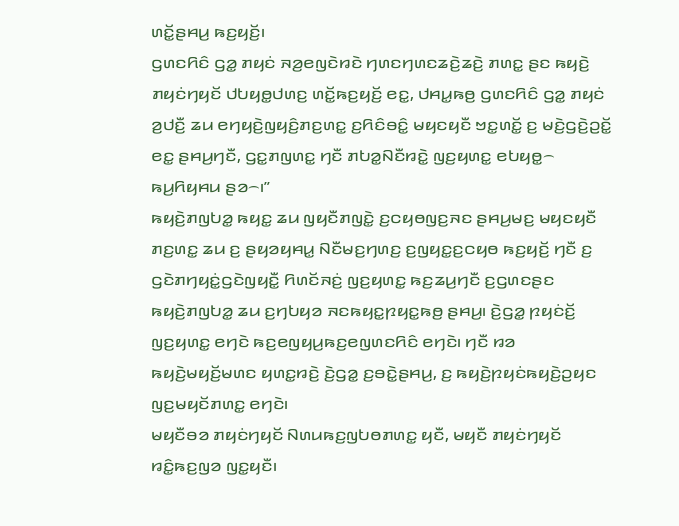ꤛꤢꤩ꤭ꤔꤌꤣ꤬ ꤒꤢ꤬ꤟꤢꤩ꤬꤯
ꤞꤛꤢꤖꤢꤨ ꤞꤤ꤭ ꤊꤟꤢꤦ ꤏꤤ꤬ꤕꤜꤢꤧꤙꤢꤧ ꤚꤛꤢꤚꤛꤢꤘꤢꤧ꤬ꤘꤢꤧ꤬ ꤊꤛꤢ꤭ ꤔꤢ ꤒꤟꤢꤧ꤬ ꤊꤟꤢꤦꤚꤟꤢꤩ ꤓꤝꤟꤥ꤭ꤓꤛꤢ꤬ ꤛꤢꤩ꤭ꤒꤢ꤬ꤟꤢꤩ꤬ ꤕꤢ꤭, ꤓꤌꤣ꤭ꤒꤥ꤬ ꤞꤛꤢꤖꤢꤨ ꤞꤤ꤭ ꤊꤟꤢꤦ ꤤ꤬ꤓꤢꤪ꤬ ꤘꤣ ꤕꤚꤟꤢꤧ꤬ꤜꤟꤢꤨ꤬ꤊꤢ꤬ꤛꤢ꤭ ꤢ꤬ꤖꤢꤨꤋꤢꤨ꤭ ꤗꤟꤢꤟꤢꤪ ꤠꤢ꤭ꤛꤢꤩ꤭ ꤢ꤬ ꤗꤢꤧ꤬ꤞꤢꤧ꤬ꤑꤢꤩ꤭ ꤕꤢ꤭ ꤔꤌꤣ꤬ꤚꤢꤪ, ꤞꤢ꤭ꤊꤜꤛꤢ꤭ ꤚꤢꤪ ꤊꤝꤤ꤭ꤡꤢꤪꤙꤢꤧ꤭ ꤜꤢ꤬ꤟꤛꤢ꤭ ꤕꤝꤟꤥ꤭꤮ ꤒꤣ꤬ꤖꤟꤌꤣ ꤔꤤ꤮꤯”
ꤒꤟꤢꤧ꤬ꤊꤜꤝꤤ꤭ ꤒꤟꤢ꤭ ꤘꤣ ꤜꤟꤢꤪꤊꤜꤢꤧ꤭ ꤢ꤬ꤍꤟꤥꤜꤢ꤬ꤏꤢ ꤔꤌꤣ꤬ꤗꤢ꤬ ꤗꤟꤢꤟꤢꤪ ꤊꤢ꤬ꤛꤢ꤭ ꤘꤣ ꤢ꤬ ꤔꤟꤤꤟꤌꤣ꤭ ꤡꤢꤪꤗꤢ꤬ꤚꤛꤢ꤬ ꤢ꤬ꤜꤟꤢ꤭ꤢ꤬ꤍꤟꤥ ꤒꤢ꤬ꤟꤢꤩ꤬ ꤚꤢꤪ ꤢ꤬ ꤞꤢꤧꤊꤚꤟꤢꤦ꤭ꤞꤢꤧꤜꤟꤢꤪ꤭ ꤖꤛꤢꤩꤏꤢꤦ꤬ ꤜꤢ꤬ꤟꤛꤢ꤭ ꤒꤢ꤬ꤘꤣ꤬ꤚꤢꤪ ꤢ꤬ꤞꤛꤢꤔꤢ ꤒꤟꤢꤧ꤬ꤊꤜꤝꤤ꤭ ꤘꤣ ꤢ꤬ꤚꤝꤟꤤ ꤏꤢꤒꤟꤢ꤭ꤐꤟꤢ꤭ꤒꤥ꤬ ꤔꤌꤣ꤬꤯ ꤢꤧ꤬ꤞꤤ꤭ ꤐꤟꤢꤦꤢꤩ꤬ ꤜꤢ꤬ꤟꤛꤢ꤭ ꤕꤚꤢꤧ ꤒꤢ꤬ꤕꤜꤟꤣ꤬ꤒꤢ꤬ꤕꤜꤛꤢꤖꤢꤨ ꤕꤚꤢꤧ꤯ ꤚꤢꤪ ꤙꤤ ꤒꤟꤢꤧ꤬ꤗꤟꤢꤩ꤬ꤗꤛꤢ ꤟꤛꤢ꤭ꤙꤢꤧ꤬ ꤢꤧ꤬ꤞꤤ꤭ ꤢ꤬ꤋꤢꤧ꤭ꤔꤌꤣ꤬, ꤢ꤬ ꤒꤟꤢꤧ꤬ꤐꤟꤢꤦꤒꤟꤢꤧ꤬ꤑꤟꤢ ꤜꤢ꤬ꤗꤟꤢꤩꤊꤛꤢ꤭ ꤕꤚꤢꤧ꤯
ꤗꤟꤢꤪꤋꤤ ꤊꤟꤢꤦꤚꤟꤢꤩ ꤡꤛꤣꤒꤢ꤬ꤜꤝꤥꤊꤛꤢ꤭ ꤟꤢꤪ, ꤗꤟꤢꤪ ꤊꤟꤢꤦꤚꤟꤢꤩ ꤙꤢꤨ꤭ꤒꤢ꤬ꤜꤤ ꤜꤢ꤭ꤟꤢꤪ꤯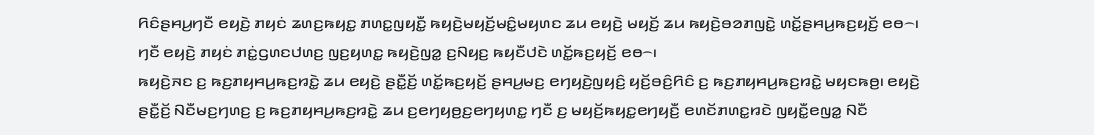ꤖꤢꤨꤔꤌꤣ꤬ꤚꤢꤪ ꤕꤟꤢꤧ꤬ ꤊꤟꤢꤦ ꤘꤛꤢ꤬ꤒꤟꤢ꤭ ꤊꤛꤢ꤭ꤜꤟꤢꤪ꤭ ꤒꤟꤢꤧ꤬ꤗꤟꤢꤩ꤬ꤗꤢꤨ꤭ꤗꤟꤛꤢ ꤘꤣ ꤕꤟꤢꤧ꤬ ꤗꤟꤢꤩ꤬ ꤘꤣ ꤒꤟꤢꤧ꤬ꤋꤤꤊꤜꤢꤧ꤭ ꤛꤢꤩ꤭ꤔꤌꤣ꤬ꤒꤢ꤬ꤟꤢꤩ꤬ ꤕꤥ꤮꤯ ꤚꤢꤪ ꤕꤟꤢꤧ꤬ ꤊꤟꤢꤦ ꤊꤢꤦ꤭ꤞꤛꤢꤓꤛꤢ꤬ ꤜꤢ꤬ꤟꤛꤢ꤭ ꤒꤟꤢꤧ꤬ꤜꤤ꤭ ꤢ꤬ꤡꤟꤢ꤬ ꤒꤟꤢꤪꤓꤢꤧ ꤛꤢꤩ꤭ꤒꤢ꤬ꤟꤢꤩ꤬ ꤕꤥ꤮꤯
ꤒꤟꤢꤧ꤬ꤏꤢ ꤢ꤬ ꤒꤢ꤬ꤊꤟꤌꤣ꤬ꤒꤢ꤬ꤙꤢꤧ꤭ ꤘꤣ ꤕꤟꤢꤧ꤬ ꤔꤢꤪ꤭ꤢꤩ꤬ ꤛꤢꤩ꤭ꤒꤢ꤬ꤟꤢꤩ꤬ ꤔꤌꤣ꤬ꤗꤢ꤬ ꤕꤚꤟꤢꤧ꤬ꤜꤟꤢꤨ꤬ ꤟꤢꤩ꤬ꤋꤢꤨ꤬ꤖꤢꤨ ꤢ꤬ ꤒꤢ꤬ꤊꤟꤌꤣ꤬ꤒꤢ꤬ꤙꤢꤧ꤭ ꤗꤟꤢꤒꤥ꤬꤯ ꤕꤟꤢꤧ꤬ ꤔꤢꤪ꤭ꤢꤩ꤬ ꤡꤢꤪꤗꤢ꤬ꤚꤛꤢ꤬ ꤢ꤬ ꤒꤢ꤬ꤊꤟꤌꤣ꤬ꤒꤢ꤬ꤙꤢꤧ꤭ ꤘꤣ ꤢ꤬ꤕꤚꤟꤥ꤬ꤢ꤬ꤕꤚꤟꤛꤢ꤭ ꤚꤢꤪ ꤢ꤬ ꤗꤟꤢꤩ꤬ꤒꤟꤢ꤭ꤕꤚꤟꤢꤪ꤬ ꤕꤛꤢꤩꤊꤛꤢ꤭ꤙꤢꤧ ꤜꤟꤢꤪ꤭ꤕꤜꤤ꤭ ꤡꤢꤪ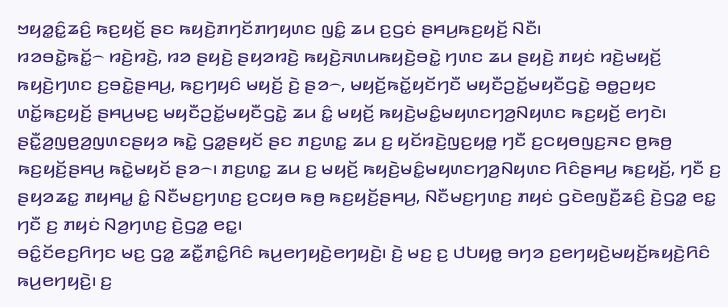ꤠꤟꤤ꤭ꤢꤨ꤭ꤘꤢꤨ꤬ ꤒꤢ꤬ꤟꤢꤩ꤬ ꤔꤢ ꤒꤟꤢꤧ꤬ꤊꤚꤢꤩꤊꤚꤟꤛꤢ ꤜꤢꤨ꤭ ꤘꤣ ꤢ꤬ꤞꤢꤦ ꤔꤌꤣ꤬ꤒꤢ꤬ꤟꤢꤩ꤬ ꤡꤢꤪ꤯
ꤙꤤꤋꤢꤧ꤭ꤒꤢꤩ꤭꤮ ꤙꤢꤧ꤬ꤙꤢꤧ꤬, ꤙꤤ ꤔꤟꤢꤧ꤬ ꤔꤟꤤꤙꤢꤧ꤬ ꤒꤟꤢꤧ꤬ꤏꤛꤣꤒꤟꤢꤧ꤬ꤋꤢꤧ꤭ ꤚꤛꤢ ꤘꤣ ꤔꤟꤢꤧ꤬ ꤊꤟꤢꤦ ꤙꤢꤧ꤬ꤗꤟꤢꤩ꤬ ꤒꤟꤢꤧ꤬ꤚꤛꤢ ꤢ꤬ꤋꤢꤧ꤭ꤔꤌꤣ꤬, ꤒꤢ꤬ꤚꤟꤢꤨ ꤗꤟꤢꤩ꤬ ꤢꤧ꤬ ꤔꤤ꤮, ꤗꤟꤢꤩ꤬ꤒꤢꤩ꤭ꤟꤢꤩꤚꤢꤪ ꤗꤟꤢꤪꤑꤢꤩ꤭ꤗꤟꤢꤪꤞꤢꤧ꤭ ꤋꤥ꤭ꤑꤟꤢ ꤛꤢꤩ꤭ꤒꤢ꤬ꤟꤢꤩ꤬ ꤔꤌꤣ꤬ꤗꤢ꤬ ꤗꤟꤢꤪꤑꤢꤩ꤭ꤗꤟꤢꤪꤞꤢꤧ꤭ ꤘꤣ ꤢꤨ꤭ ꤗꤟꤢꤩ꤬ ꤒꤟꤢꤧ꤬ꤗꤢꤨ꤭ꤗꤟꤛꤢꤚꤤ꤬ꤡꤟꤛꤢ ꤒꤢ꤬ꤟꤢꤩ꤬ ꤕꤚꤢꤧ꤯
ꤔꤢꤪ꤭ꤤ꤬ꤜꤥ꤬ꤤ꤬ꤜꤛꤢꤔꤟꤤ ꤒꤢꤧ꤭ ꤞꤤ꤭ꤔꤟꤢꤩ ꤔꤢ ꤊꤢ꤬ꤛꤢ꤭ ꤘꤣ ꤢ꤬ ꤟꤢꤩꤙꤢꤧ꤬ꤜꤢ꤬ꤟꤥ꤭ ꤚꤢꤪ ꤢ꤬ꤍꤟꤥꤜꤢ꤬ꤏꤢ ꤥ꤬ꤒꤥ꤬ ꤒꤢ꤬ꤟꤢꤩ꤬ꤔꤌꤣ꤬ ꤒꤢꤧ꤭ꤗꤟꤢꤩ ꤔꤤ꤮꤯ ꤊꤢ꤬ꤛꤢ꤭ ꤘꤣ ꤢ꤬ ꤗꤟꤢꤩ꤬ ꤒꤟꤢꤧ꤬ꤗꤢꤨ꤭ꤗꤟꤛꤢꤚꤤ꤬ꤡꤟꤛꤢ ꤖꤢꤨꤔꤌꤣ꤬ ꤒꤢ꤬ꤟꤢꤩ꤬, ꤚꤢꤪ ꤢ꤬ ꤔꤟꤤꤘꤢ꤭ ꤊꤟꤌꤣ꤭ ꤢꤨ꤭ ꤡꤢꤪꤗꤢ꤬ꤚꤛꤢ꤬ ꤢ꤬ꤍꤟꤥ ꤒꤥ꤬ ꤒꤢ꤬ꤟꤢꤩ꤬ꤔꤌꤣ꤬, ꤡꤢꤪꤗꤢ꤬ꤚꤛꤢ꤬ ꤊꤟꤢꤦ ꤞꤢꤧꤕꤜꤢꤪ꤬ꤘꤢꤨ꤬ ꤢꤧ꤬ꤞꤤ꤭ ꤕꤢ꤭ ꤚꤢꤪ ꤢ꤬ ꤊꤟꤢꤦ ꤡꤤ꤬ꤚꤛꤢ꤬ ꤢꤧ꤬ꤞꤤ꤭ ꤕꤢ꤭꤯
ꤋꤢꤨ꤭ꤢꤩꤕꤢ꤬ꤖꤚꤢ ꤗꤢ꤬ ꤞꤤ꤭ ꤘꤢꤪ꤭ꤊꤢꤨ꤭ꤖꤢꤨ ꤒꤣ꤬ꤕꤚꤟꤢꤧ꤬ꤕꤚꤟꤢꤧ꤬꤯ ꤢꤧ꤬ ꤗꤢ꤬ ꤢ꤬ ꤓꤝꤟꤥ꤭ ꤋꤚꤤ ꤢ꤬ꤕꤚꤟꤢꤧ꤬ꤗꤟꤢꤩ꤬ꤒꤟꤢꤧ꤬ꤖꤢꤨ ꤒꤣ꤬ꤕꤚꤟꤢꤧ꤬꤯ ꤢ꤬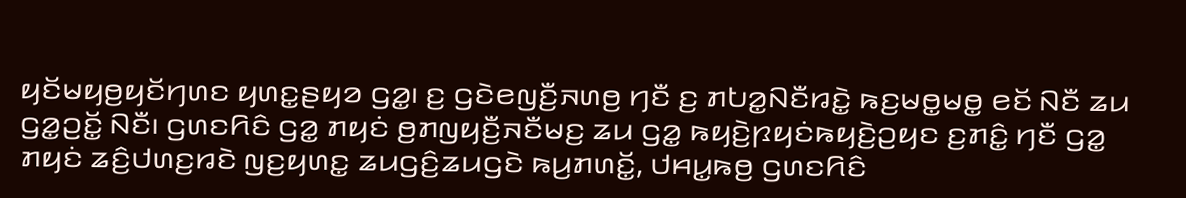ꤟꤢꤩꤗꤟꤥ꤬ꤟꤢꤩꤚꤛꤢ ꤟꤛꤢ꤭ꤔꤟꤤ ꤞꤤ꤭꤯ ꤢ꤬ ꤞꤢꤧꤕꤜꤢꤪ꤬ꤏꤛꤥ꤬ ꤚꤢꤪ ꤢ꤬ ꤊꤝꤤ꤭ꤡꤢꤪꤙꤢꤧ꤭ ꤒꤢ꤬ꤗꤥ꤭ꤗꤥ꤭ ꤕꤢꤩ ꤡꤢꤪ ꤘꤣ ꤞꤤ꤭ꤑꤢꤩ꤭ ꤡꤢꤪ꤯ ꤞꤛꤢꤖꤢꤨ ꤞꤤ꤭ ꤊꤟꤢꤦ ꤥ꤬ꤊꤜꤟꤢꤪ꤬ꤏꤢꤪꤗꤢ꤬ ꤘꤣ ꤞꤤ꤭ ꤒꤟꤢꤧ꤬ꤐꤟꤢꤦꤒꤟꤢꤧ꤬ꤑꤟꤢ ꤢ꤬ꤊꤢꤨ꤭ ꤚꤢꤪ ꤞꤤ꤭ ꤊꤟꤢꤦ ꤘꤢꤨ꤬ꤓꤛꤢ꤬ꤙꤢꤧ ꤜꤢ꤬ꤟꤛꤢ꤭ ꤘꤣꤞꤢꤨ꤬ꤘꤣꤞꤢꤧ ꤒꤣ꤬ꤊꤛꤢꤩ꤭, ꤓꤌꤣ꤭ꤒꤥ꤬ ꤞꤛꤢꤖꤢꤨ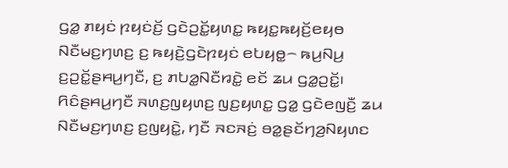ꤞꤤ꤭ ꤊꤟꤢꤦ ꤐꤟꤢꤦꤢꤩ꤬ ꤞꤢꤧꤑꤢꤩ꤭ꤟꤛꤢ꤭ ꤒꤟꤢ꤭ꤒꤟꤢꤩ꤬ꤕꤟꤥ ꤡꤢꤪꤗꤢ꤬ꤚꤛꤢ꤬ ꤢ꤬ ꤒꤟꤢꤧ꤬ꤞꤢꤧꤐꤟꤢꤦ ꤕꤝꤟꤥ꤭꤮ ꤒꤣ꤬ꤡꤣ꤬ ꤢ꤬ꤑꤢꤩ꤭ꤔꤌꤣ꤬ꤚꤢꤪ, ꤢ꤬ ꤊꤝꤤ꤭ꤡꤢꤪꤙꤢꤧ꤭ ꤕꤢꤩ ꤘꤣ ꤞꤤ꤭ꤑꤢꤩ꤭꤯
ꤖꤢꤨꤔꤌꤣ꤬ꤚꤢꤪ ꤏꤛꤢ꤬ꤜꤟꤛꤢ꤬ ꤜꤢ꤬ꤟꤛꤢ꤭ ꤞꤤ꤭ ꤞꤢꤧꤕꤜꤢꤪ꤬ ꤘꤣ ꤡꤢꤪꤗꤢ꤬ꤚꤛꤢ꤬ ꤢ꤬ꤜꤟꤢꤧ꤭, ꤚꤢꤪ ꤏꤢꤏꤢꤦ꤬ ꤋꤤ꤭ꤔꤢꤩꤚꤤ꤬ꤡꤟꤛꤢ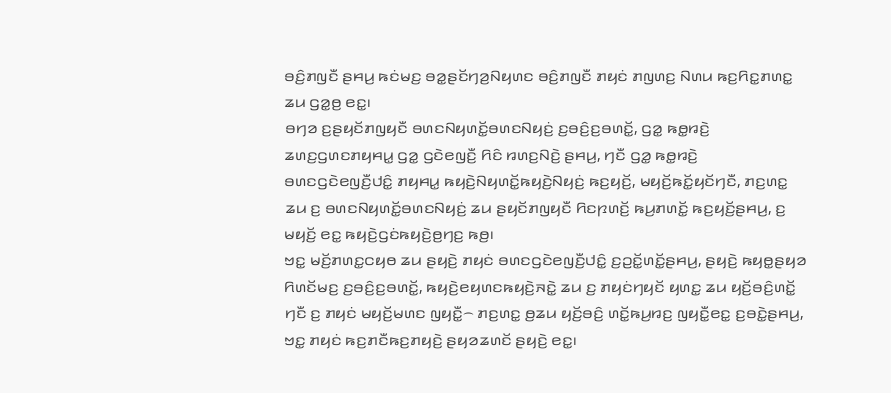ꤋꤢꤨ꤬ꤊꤜꤢꤪ ꤔꤌꤣ꤬ ꤒꤢꤦꤗꤢ꤬ ꤋꤤ꤭ꤔꤢꤩꤚꤤ꤬ꤡꤟꤛꤢ ꤋꤢꤨ꤬ꤊꤜꤢꤪ ꤊꤟꤢꤦ ꤊꤜꤛꤢ꤬ ꤡꤛꤣ ꤒꤢ꤬ꤖꤢ꤭ꤊꤛꤢ꤭ ꤘꤣ ꤞꤤ꤭ꤥ꤬ ꤕꤢ꤭꤯
ꤋꤚꤤ ꤢ꤬ꤔꤟꤢꤩꤊꤜꤟꤢꤪ ꤋꤛꤢꤡꤟꤛꤢꤩ꤭ꤋꤛꤢꤡꤟꤢꤦ꤬ ꤢ꤬ꤋꤢꤨ꤬ꤢ꤬ꤋꤛꤢꤩ꤭, ꤞꤤ꤭ ꤒꤥ꤭ꤙꤢꤧ꤬ ꤘꤛꤢ꤬ꤞꤛꤢꤊꤟꤌꤣ꤭ ꤞꤤ꤭ ꤞꤢꤧꤕꤜꤢꤪ꤬ ꤖꤢꤨ ꤙꤛꤢ꤬ꤡꤢꤧ꤬ ꤔꤌꤣ꤬, ꤚꤢꤪ ꤞꤤ꤭ ꤒꤥ꤭ꤙꤢꤧ꤬ ꤋꤛꤢꤞꤢꤧꤕꤜꤢꤪ꤬ꤓꤢꤨ꤭ ꤊꤟꤌꤣ꤭ ꤒꤟꤢꤧ꤬ꤡꤟꤛꤢꤩ꤭ꤒꤟꤢꤧ꤬ꤡꤟꤢꤦ꤬ ꤒꤢ꤬ꤟꤢꤩ꤬, ꤗꤟꤢꤩ꤬ꤒꤢꤩ꤭ꤟꤢꤩꤚꤢꤪ, ꤊꤢ꤬ꤛꤢ꤭ ꤘꤣ ꤢ꤬ ꤋꤛꤢꤡꤟꤛꤢꤩ꤭ꤋꤛꤢꤡꤟꤢꤦ꤬ ꤘꤣ ꤔꤟꤢꤩꤊꤜꤟꤢꤪ ꤖꤢꤐꤛꤢꤩ꤬ ꤒꤣ꤬ꤊꤛꤢꤩ꤭ ꤒꤢ꤬ꤟꤢꤩ꤬ꤔꤌꤣ꤬, ꤢ꤬ ꤗꤟꤢꤩ꤬ ꤕꤢ꤭ ꤒꤟꤢꤧ꤬ꤞꤢꤦꤒꤟꤢꤧ꤬ꤥ꤬ꤚꤢ꤬ ꤒꤥ꤬꤯
ꤠꤢ꤭ ꤗꤢꤩ꤬ꤊꤛꤢ꤭ꤍꤟꤥ ꤘꤣ ꤔꤟꤢꤧ꤬ ꤊꤟꤢꤦ ꤋꤛꤢꤞꤢꤧꤕꤜꤢꤪ꤬ꤓꤢꤨ꤭ ꤢ꤬ꤑꤢꤩ꤭ꤛꤢꤩ꤭ꤔꤌꤣ꤬, ꤔꤟꤢꤧ꤬ ꤒꤟꤥ꤭ꤔꤟꤤ ꤖꤛꤢꤩꤗꤢ꤬ ꤢ꤬ꤋꤢꤨ꤬ꤢ꤬ꤋꤛꤢꤩ꤭, ꤒꤟꤢꤧ꤬ꤕꤟꤛꤢꤒꤟꤢꤧ꤬ꤏꤢꤧ꤭ ꤘꤣ ꤢ꤬ ꤊꤟꤢꤦꤚꤟꤢꤩ ꤟꤛꤢ꤭ ꤘꤣ ꤟꤢꤩ꤬ꤋꤢꤨ꤬ꤛꤢꤩ꤭ ꤚꤢꤪ ꤢ꤬ ꤊꤟꤢꤦ ꤗꤟꤢꤩ꤬ꤗꤛꤢ ꤜꤟꤢꤪ꤭꤮ ꤊꤢ꤬ꤛꤢ꤭ ꤥ꤬ꤘꤣ ꤟꤢꤩ꤬ꤋꤢꤨ꤬ ꤛꤢꤩ꤭ꤒꤣ꤬ꤙꤢ꤬ ꤜꤟꤢꤪ꤭ꤕꤢ꤭ ꤢ꤬ꤋꤢꤧ꤭ꤔꤌꤣ꤬, ꤠꤢ꤭ ꤊꤟꤢꤦ ꤒꤢ꤬ꤊꤢꤪꤒꤢ꤬ꤊꤟꤢꤧ꤬ ꤔꤟꤤꤘꤛꤢꤩ ꤔꤟꤢꤧ꤬ ꤕꤢ꤭꤯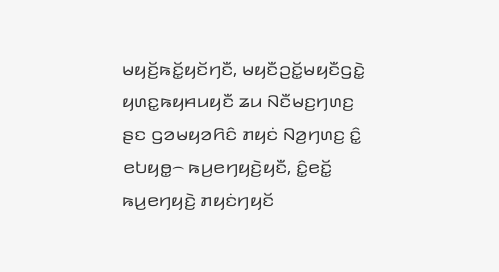ꤗꤟꤢꤩ꤬ꤒꤢꤩ꤭ꤟꤢꤩꤚꤢꤪ, ꤗꤟꤢꤪꤑꤢꤩ꤭ꤗꤟꤢꤪꤞꤢꤧ꤭ ꤟꤛꤢ꤭ꤒꤟꤌꤣꤟꤢꤪ ꤘꤣ ꤡꤢꤪꤗꤢ꤬ꤚꤛꤢ꤬ ꤔꤢ ꤞꤤꤗꤟꤤꤖꤢꤨ ꤊꤟꤢꤦ ꤡꤤ꤬ꤚꤛꤢ꤬ ꤢꤨ꤭ ꤕꤝꤟꤥ꤭꤮ ꤒꤣ꤬ꤕꤚꤟꤢꤧ꤬ꤟꤢꤪ, ꤢꤨ꤭ꤕꤢꤩ꤭ ꤒꤣ꤬ꤕꤚꤟꤢꤧ꤬ ꤊꤟꤢꤦꤚꤟꤢꤩ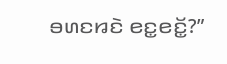ꤋꤛꤢꤙꤢꤧ ꤕꤢ꤭ꤕꤢꤩ꤭?”